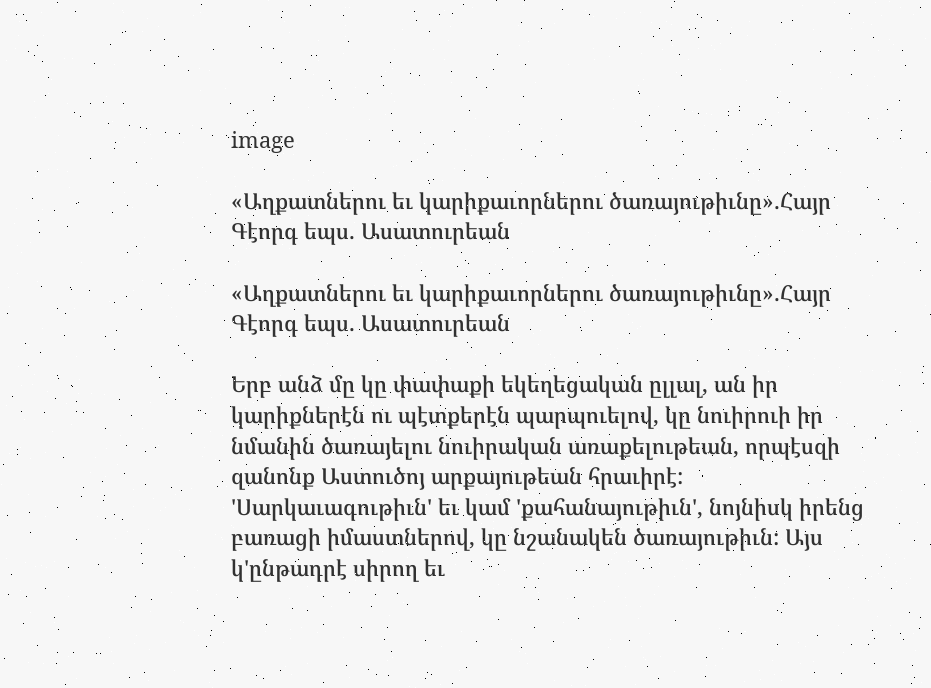image

«Աղքատներու եւ կարիքաւորներու ծառայութիւնը».Հայր Գէորգ եպս. Ասատուրեան

«Աղքատներու եւ կարիքաւորներու ծառայութիւնը».Հայր Գէորգ եպս. Ասատուրեան

Երբ անձ մը կը փափաքի եկեղեցական ըլլալ, ան իր կարիքներէն ու պէտքերէն պարպուելով, կը նուիրուի իր նմանին ծառայելու նուիրական առաքելութեան, որպէսզի զանոնք Աստուծոյ արքայութեան հրաւիրէ:  'Սարկաւագութիւն' եւ կամ 'քահանայութիւն', նոյնիսկ իրենց բառացի իմաստներով, կը նշանակեն ծառայութիւն: Այս կ'ընթադրէ սիրող եւ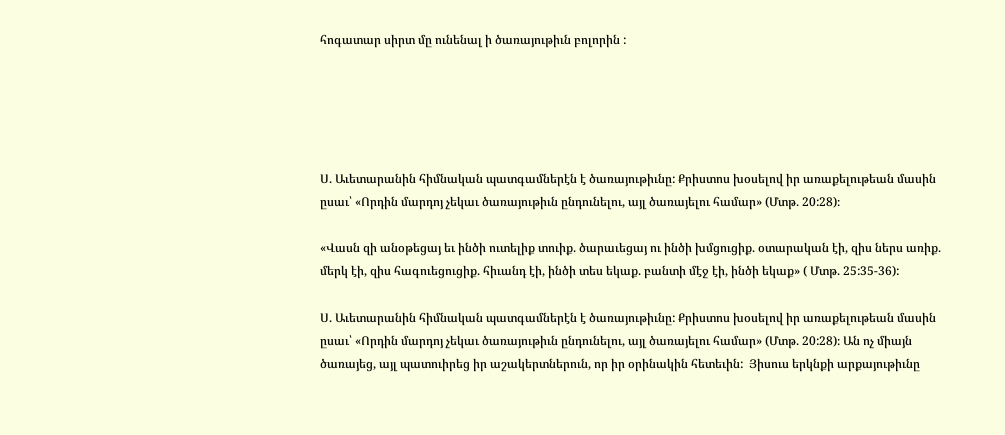հոգատար սիրտ մը ունենալ ի ծառայութիւն բոլորին :





Ս. Աւետարանին հիմնական պատգամներէն է ծառայութիւնը: Քրիստոս խօսելով իր առաքելութեան մասին ըսաւ՝ «Որդին մարդոյ չեկաւ ծառայութիւն ընդունելու, այլ ծառայելու համար» (Մտթ. 20:28)։

«Վասն զի անօթեցայ եւ ինծի ուտելիք տուիք. ծարաւեցայ ու ինծի խմցուցիք. օտարական էի, զիս ներս առիք. մերկ էի, զիս հագուեցուցիք. հիւանդ էի, ինծի տես եկաք. բանտի մէջ էի, ինծի եկաք» ( Մտթ. 25:35-36):

Ս. Աւետարանին հիմնական պատգամներէն է ծառայութիւնը: Քրիստոս խօսելով իր առաքելութեան մասին ըսաւ՝ «Որդին մարդոյ չեկաւ ծառայութիւն ընդունելու, այլ ծառայելու համար» (Մտթ. 20:28)։ Ան ոչ միայն ծառայեց, այլ պատուիրեց իր աշակերտներուն, որ իր օրինակին հետեւին:  Յիսուս երկնքի արքայութիւնը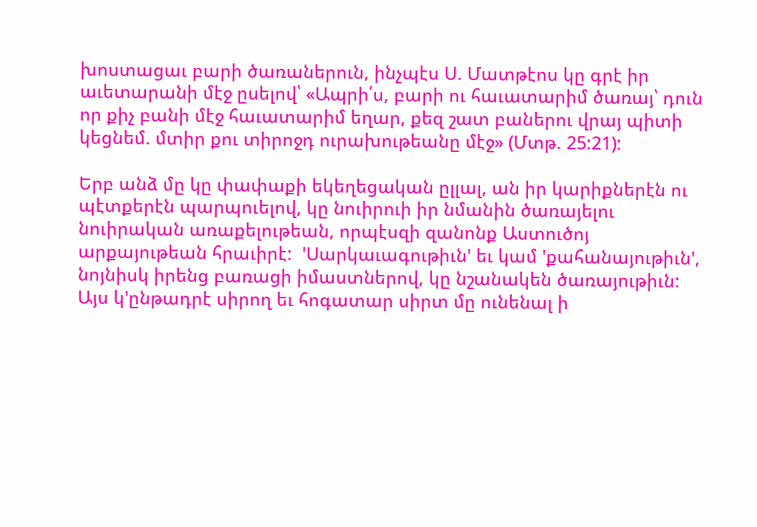խոստացաւ բարի ծառաներուն, ինչպէս Ս. Մատթէոս կը գրէ իր աւետարանի մէջ ըսելով՝ «Ապրի՛ս, բարի ու հաւատարիմ ծառայ՝ դուն որ քիչ բանի մէջ հաւատարիմ եղար, քեզ շատ բաներու վրայ պիտի կեցնեմ. մտիր քու տիրոջդ ուրախութեանը մէջ» (Մտթ. 25:21):

Երբ անձ մը կը փափաքի եկեղեցական ըլլալ, ան իր կարիքներէն ու պէտքերէն պարպուելով, կը նուիրուի իր նմանին ծառայելու նուիրական առաքելութեան, որպէսզի զանոնք Աստուծոյ արքայութեան հրաւիրէ:  'Սարկաւագութիւն' եւ կամ 'քահանայութիւն', նոյնիսկ իրենց բառացի իմաստներով, կը նշանակեն ծառայութիւն: Այս կ'ընթադրէ սիրող եւ հոգատար սիրտ մը ունենալ ի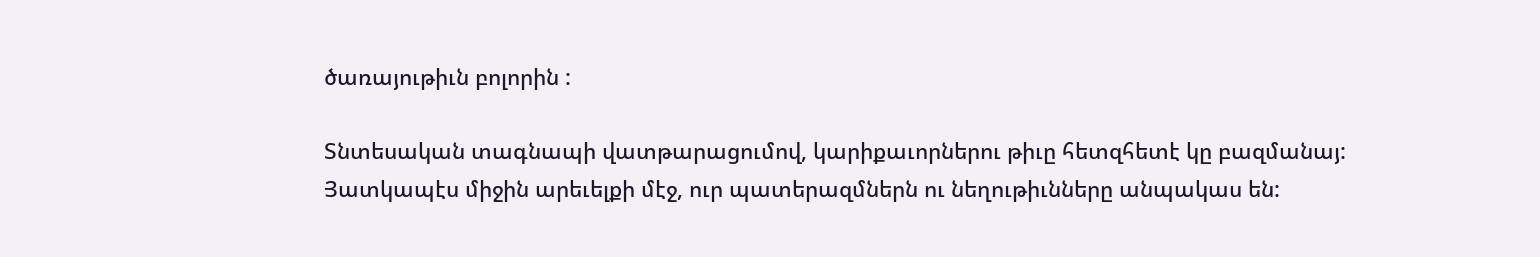ծառայութիւն բոլորին :

Տնտեսական տագնապի վատթարացումով, կարիքաւորներու թիւը հետզհետէ կը բազմանայ: Յատկապէս միջին արեւելքի մէջ, ուր պատերազմներն ու նեղութիւնները անպակաս են: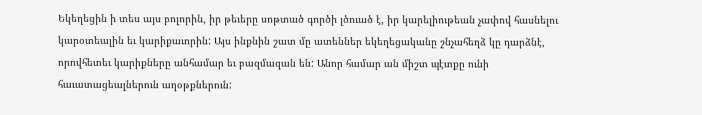Եկեղեցին ի տես այս բոլորին, իր թեւերը սոթտած գործի լծուած է, իր կարելիութեան չափով հասնելու կարօտեալին եւ կարիքաւորին: Այս ինքնին շատ մը ատեններ եկեղեցականը շնչահեղձ կը դարձնէ, որովհետեւ կարիքները անհամար եւ բազմազան են: Անոր համար ան միշտ պէտքը ունի հաւատացեալներուն աղօթքներուն: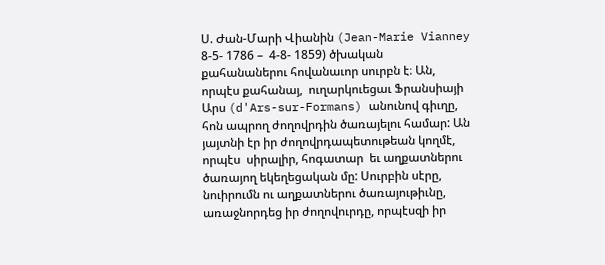Ս. Ժան-Մարի Վիանին (Jean-Marie Vianney 8-5- 1786 –  4-8- 1859) ծխական քահանաներու հովանաւոր սուրբն է։ Ան, որպէս քահանայ,  ուղարկուեցաւ Ֆրանսիայի Արս (d'Ars-sur-Formans) անունով գիւղը, հոն ապրող ժողովրդին ծառայելու համար: Ան յայտնի էր իր ժողովրդապետութեան կողմէ, որպէս  սիրալիր, հոգատար  եւ աղքատներու ծառայող եկեղեցական մը: Սուրբին սէրը, նուիրումն ու աղքատներու ծառայութիւնը, առաջնորդեց իր ժողովուրդը, որպէսզի իր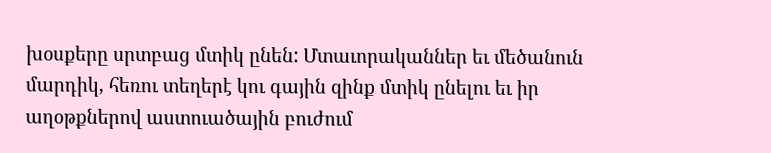խօսքերը սրտբաց մտիկ ընեն: Մտաւորականներ եւ մեծանուն մարդիկ, հեռու տեղերէ կու գային զինք մտիկ ընելու եւ իր աղօթքներով աստուածային բուժում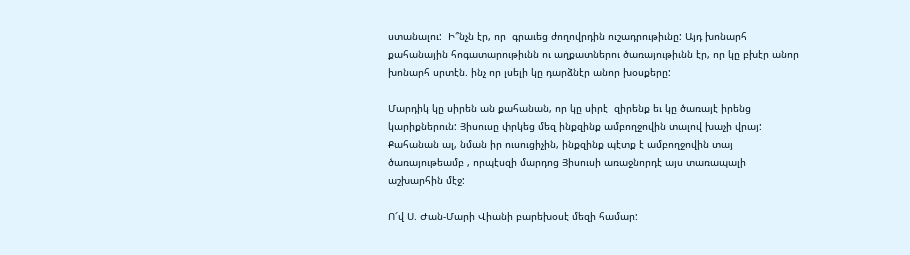ստանալու:  Ի՞նչն էր, որ  գրաւեց ժողովրդին ուշադրութիւնը: Այդ խոնարհ քահանային հոգատարութիւնն ու աղքատներու ծառայութիւնն էր, որ կը բխէր անոր խոնարհ սրտէն. ինչ որ լսելի կը դարձնէր անոր խօսքերը:

Մարդիկ կը սիրեն ան քահանան, որ կը սիրէ  զիրենք եւ կը ծառայէ իրենց կարիքներուն: Յիսուսը փրկեց մեզ ինքզինք ամբողջովին տալով խաչի վրայ: Քահանան ալ, նման իր ուսուցիչին, ինքզինք պէտք է ամբողջովին տայ ծառայութեամբ , որպէսզի մարդոց Յիսուսի առաջնորդէ այս տառապալի աշխարհին մէջ:

Ո՜վ Ս. Ժան-Մարի Վիանի բարեխօսէ մեզի համար: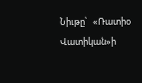Նիւթը՝   «Ռատիօ Վատիկան»ի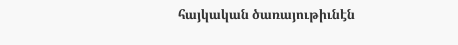հայկական ծառայութիւնէն